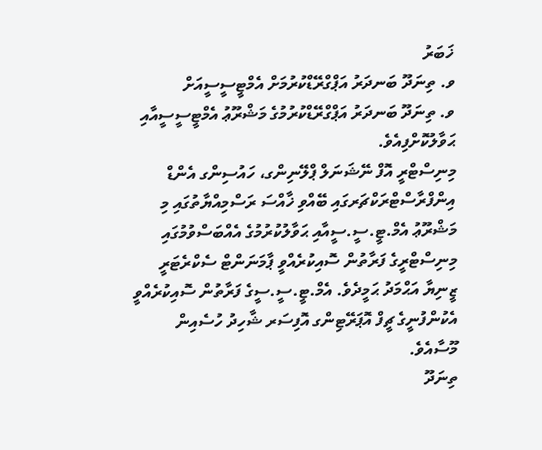ޚަބަރު
ވ. ތިނަދޫ ބަނދަރު އަޕްގްރޭޑްކުރުމަށް އެމްޓީސީސީއަށް
ވ. ތިނަދޫ ބަނދަރު އަޕްގްރޭޑްކުރުމުގެ މަޝްރޫޢު އެމްޓީސީސީއާއި ޙަވާލުކޮށްފިއެވެ.
މިނިސްޓްރީ އޮފް ނޭޝަނަލް ޕްލޭނިންގ، ހައުސިންގ އެންޑް އިންފްރާސްޓްރަކްޗަރގައި ބޭއްވި ޚާއްސަ ރަސްމިއްޔާތުގައި މި މަޝްރޫޢު އެމް.ޓީ.ސީ.ސީއާއި ޙަވާލުކުރުމުގެ އެއްބަސްވުމުގައި މިނިސްޓްރީގެ ފަރާތުން ސޮއިކުރެއްވީ ޕާމަނަންޓް ސެކްރެޓަރީ ޒީނިޔާ އަޙްމަދު ޙަމީދެވެ. އެމް.ޓީ.ސީ.ސީގެ ފަރާތުން ސޮއިކުރެއްވީ އެކުންފުނީގެ ޗީފް އޮޕަރޭޓިންގ އޮފިސަރ ޝާހިދު ހުސެއިން މޫސާއެވެ.
ތިނަދޫ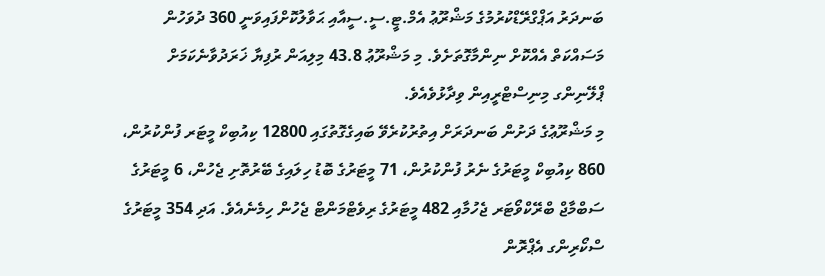ބަނދަރު އަޕްގްރޭޑްކުރުމުގެ މަޝްރޫޢު އެމް.ޓީ.ސީ.ސީއާއި ޙަވާލުކޮށްފައިވަނީ 360 ދުވަހުން މަސައްކަތް އެއްކޮށް ނިންމާގޮތަށެވެ. މި މަޝްރޫޢު 43.8 މިލިއަން ރުފިޔާ ޚަރަދުވާނެކަމަށް ޕްލޭނިންގ މިނިސްޓްރީއިން ވިދާޅުވެއެވެ.
މި މަޝްރޫޢުގެ ދަށުން ބަނދަރަށް އިތުރުކުރެވޭ ބައިގެގޮތުގައި 12800 ކިއުބިކް މީޓަރ ފުންކުރުން، 860 ކިއުބިކް މީޓަރުގެ ނެރު ފުންކުރުން، 71 މީޓަރުގެ ބޮޑު ހިލައިގެ ބޭރުތޮށި ޖެހުން، 6 މީޓަރުގެ ސަބްމާޖް ބްރޭކްވޯޓަރ ޖެހުމާއި 482 މީޓަރުގެ ރިވެޓްމަންޓް ޖެހުން ހިމެނެއެވެ. އަދި 354 މީޓަރުގެ ސްކޯރިންގ އެޕްރޮން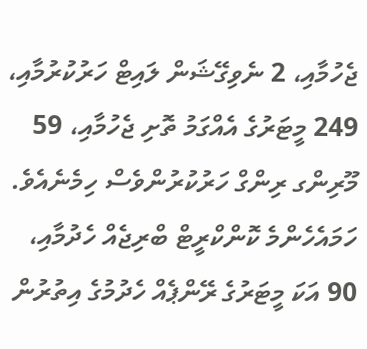ޖެހުމާއި، 2 ނެވިގޭޝަން ލައިޓް ހަރުކުރުމާއި، 249 މީޓަރުގެ އެއްގަމު ތޮށި ޖެހުމާއި، 59 މޫރިންގ ރިންގް ހަރުކުރުންވެސް ހިމެނެއެވެ.
ހަމައެހެންމެ ކޮންކްރީޓް ބްރިޖެއް ހެދުމާއި، 90 އަކަ މީޓަރުގެ ރޭންޕެއް ހެދުމުގެ އިތުރުން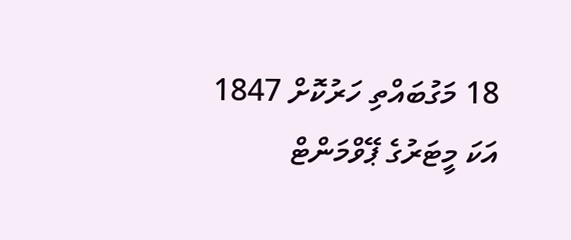18 މަގުބައްތި ހަރުކޮށް 1847 އަކަ މީޓަރުގެ ޕޭވްމަންޓް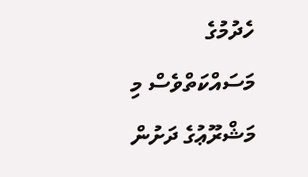ހެދުމުގެ މަސައްކަތްވެސް މި މަޝްރޫޢުގެ ދަށުން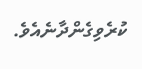ކުރެވިގެންދާނެއެވެ.